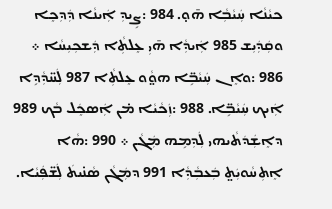ܟܝܵܢܵܐ ܚܲܝܵܒܼܵܐ ܗ̄ܘ̣. 984 :ܨܹܝܕܼ ܐܲܝܢܵܐ ܕܲܕܼܟܸܐ ܘܩܲܕܲܝܼܫ 985 ܐܲܝܕܼܵܐ ܗ̄ܝܼ ܥܸܠܬܼܵܐ ܕܲܫܟܼܝܼܚܵܐ ܀ 986 :ܘܐܸܢ ܚܲܝܵܒܹ̈ܐ ܗܘ̤ܵܘ ܥܸܠܬܼܵܐ 987 ܠܲܚ̈ܕܼܵܕܹܐ ܐܲܝܟ ܚܲܝܵܒܹ̈ܐ. 988 :ܙܲܟܵܝܵܐ ܡ̇ܢ ܐܲܣܟܸܿܠ ܒܵܟ 989 ܕܐܸܫܲܕܿܬܵܝܗܝ ܠܲܕܼܡܹܗ ܡܲܓܵܢ ܀ 990 :ܗܵܐ ܐܸܬܼܚܵܘܝܲܬ̤ ܒܲܥܒܼܵܕܼܵܐ 991 ܕܡܲܓܵܢ ܣܵܢ̇ܝܬܿ ܠܲܫ̈ܦܲܝܵܐ.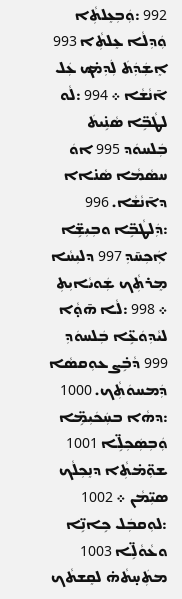992 :ܘܲܒܼܥܸܠܬܼܵܐ ܘܲܕܼܠܵܐ ܥܸܠܬܼܵܐ 993 ܐܸܫܲܕܲܬܿ ܠܲܕܼܡ̇ܟ ܥܲܠ ܐ̄ܢܵܫܵܐ ܀ 994 :ܠܵܘ ܠܛܵܒܹ̈ܐ ܣܵܢܹ̇ܝܬܿ ܒܲܠܚܘܿܕ 995 ܐܘܿ ܚܣܵܡܵܐ ܣܵܢ̇ܐܐ ܕܐ̄ܢܵܫܵܐ. 996 :ܕܲܠܛܵܒܹ̈ܐ ܘܒܼܝܼܫܹ̈ܐ ܐܲܟܼܚ̄ܕܼ 997 ܕܠܝܼܚܵܐ ܡܸܪܬܼܵܟ ܫܲܘܝܵܐܝܼܬܼ ܀ 998 :ܠܵܐ ܗ̄ܘ̣ܵܐ ܠܝܵܕܼܘܿܥܹ̈ܐ ܒܲܠܚܘܿܕܼ 999 ܕܵܒܹ̇ܨ ܥܘܼܩܣܵܐ ܕܲܡܚܘܿܬܼܵܟ. 1000 :ܕܗܵܐ ܒܚܲܟܿܝܼܡܹ̈ܐ ܘܲܒܼܣܲܟܼܠܹ̈ܐ 1001 ܫܘܼ̈ܡ̇ܬܼܵܐ ܕܢܸܟܼܠܵܟ ܣܝܼ̈ܡܵܢ ܀ 1002 :ܠܘܼܩܒܲܠ ܟܹܐܢܹ̈ܐ ܘܥܵܘܵܠܹ̈ܐ 1003 ܡܬܲܚ̣ܬܵܗ̇ ܠܩܸܫܬܵܟ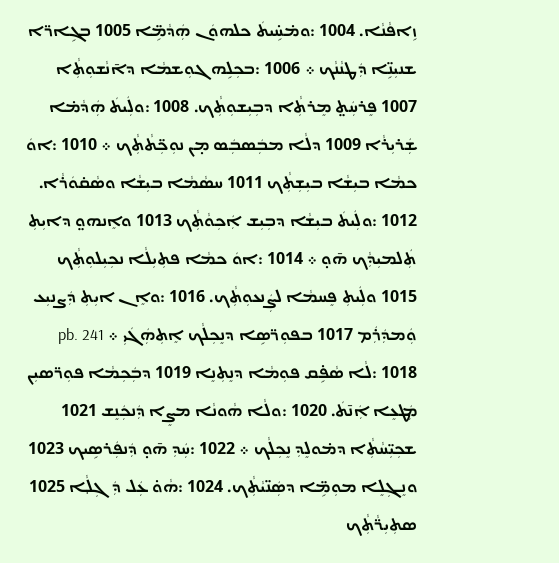ܙܹܐܦܵܢܵܐ. 1004 :ܘܡ̇ܚܹ̇ܝܬܿ ܟܠܗܘܿܢ ܗܲܕܵܡܹ̈ܐ 1005 ܒܓܹܐܪ̈ܐ ܫܢܝܼܢܹ̈ܐ ܕܲܛܢܵܢܵܟ ܀ 1006 :ܒܟܼܠܹܗ ܓܘܼܫܡܵܐ ܕܐ̄ܢܵܫܘܼܬܼܵܐ 1007 ܦܸܪܚܲܬ̤ ܡܸܪܬܼܵܐ ܕܒܼܝܼܫܘܼܬܼܵܟ. 1008 :ܘܠܲܝܬܿ ܗܲܕܵܡ̇ܐ ܫܲܪܝܼܪܵܐ 1009 ܕܠܵܐ ܡܒܲܣܒܲܣ ܡ̣ܢ ܢܘܼܟܼ̈ܬܵܬܼܵܟ ܀ 1010 :ܐܘܿ ܟܡܵܐ ܒܝܼܫܵܐ ܒܝܼܫܼܬܼܵܟ 1011 ܚܣܵܡܵܐ ܒܝܼܫܵܐ ܘܣܵܩ̇ܘܿܪܵܐ. 1012 :ܘܠܲܝܬܿ ܒܝܼܫܵܐ ܕܒܼܝܼܫ ܐܲܟܼܘܵܬܼܵܟ 1013 ܘܐܸܢܗܘ̤ ܕܐܝܼܬܼ ܬܲܠܡܝܼܕܼܵܟ ܗ̄ܘ̣ ܀ 1014 :ܐܘܿ ܟܡܵܐ ܦܬܼܝܼܠܵܐ ܢܟܼܝܼܠܘܼܬܼܵܟ 1015 ܘܠܲܝܬܼ ܦܸܚܡܵܐ ܠܨܲܢܥܘܼܬܼܵܟ. 1016 :ܘܐܸܢ ܐܝܼܬܼ ܕܲܨܢܝܼܥ ܘܲܡܕܲܪܲܡ 1017 ܒܦܘܼܪ̈ܣܹܐ ܕܢܸܟܼܠܵܟ ܐܸܬܼܗܲܓܿܝܼ ܀ pb. 241 1018 :ܠܵܐ ܣܵܦܹ̇ܩ ܦܘܼܡܵܐ ܕܢܸܬܼܢܸܐ 1019 ܕܒܲܟܼܡܵܐ ܦܘܼܪ̈ܣܝܼܢ ܡܲܛܥܸܐ ܐܲܢ̄ܬܿ. 1020 :ܘܠܵܐ ܗܵܘܢܵܐ ܡܨܸܐ ܕܲܢܟܲܢܸܫ 1021 ܫܟܼܝܼ̈ܚܵܬܼܵܐ ܕܡ̇ܘܠܸܕܼ ܢܸܟܼܠܵܟ ܀ 1022 :ܚܲܕܼ ܗ̄ܘ̣ ܕܲܢܦܲܪܣܹܝܟ 1023 ܘܢܸܓܼܠܸܐ ܡܘܼܡܹ̈ܐ ܕܣܲܢ̈ܝܵܬܼܵܟ. 1024 :ܗܵܘ̇ ܥܲܠ ܕܲܓܼܠ݂ܵܐ 1025 ܣܬܼܝܼܪ̈ܵܬܼܵܟ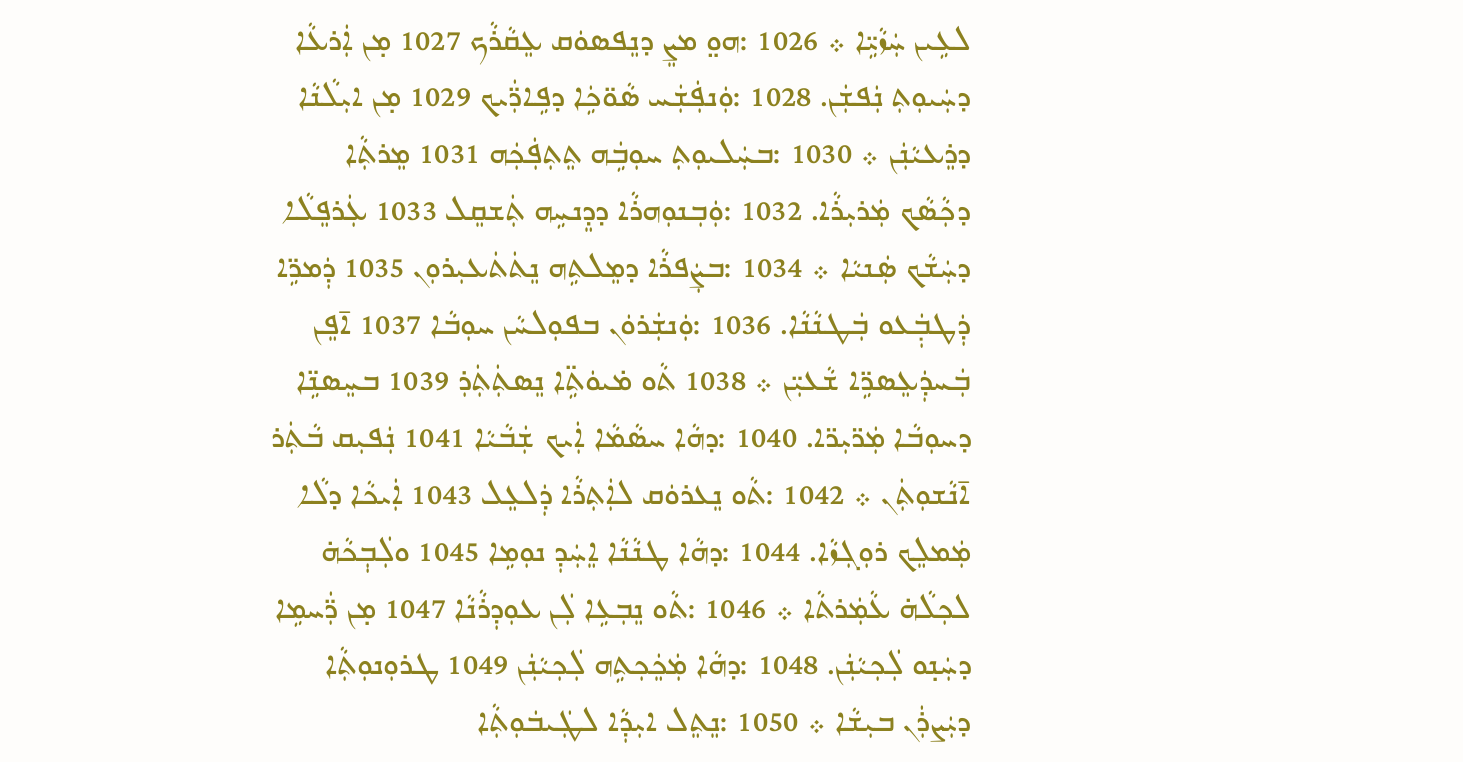ܠܥܹܝܢ ܚܲܙܵܝܹ̈ܐ ܀ 1026 :ܗܘ̤ ܡܨܸ ܕܢܸܦܣܘܿܩ ܥܸܩܵܪܵܟ 1027 ܡ̣ܢ ܐܲܪܥܵܐ ܕܚܲܝܘܼܬܼ ܢܲܦܫܲܢ. 1028 :ܘܲܢܦܲܫܲܚ ܣܵܘ̈ܟܹܿܐ ܕܦܹܐܪ̈ܲܝܟ 1029 ܡ̣ܢ ܐܝܼܠܵܢܵܐ ܕܪܸܥܝܵܢܲܢ ܀ 1030 :ܒܚܲܠܝܘܼܬܼ ܚܘܼܒܹܿܗ ܬܸܬܼܦܲܟܲܗ 1031 ܡܸܪܬܼܵܐ ܕܟܼܵܣܵܟ ܡܲܪܝܼܪܵܐ. 1032 :ܘܲܒܼܢܘܼܗܪܵܐ ܕܕܸܢܚܹܗ ܬܲܫܩܸܠ 1033 ܥܲܪܦܸܠܵܐ ܕܚܲܫܵܟ ܣܲܢܝܵܐ ܀ 1034 :ܒܨܲܦܪܵܐ ܕܡܸܠܬܹܗ ܢܸܬܿܬܿܥܝܼܪܘܼܢ 1035 ܕܲܡܪܹ̈ܐ ܕܲܛܒ݂ܲܥܘ ܒܲܛܢܵܢܵܐ. 1036 :ܘܲܢܫܲܪܘܿܢ ܒܦܘܼܠܚܵܢ ܚܘܼܒܵܐ 1037 ܐ̄ܦܸܢ ܒܲܚܕܲܥܸܣܪܹ̈ܐ ܫܵܥܝܼ̈ܢ ܀ 1038 ܬܵܘ ܡ̇ܝܘܿܬܹ̈ܐ ܢܸܣܬܲܬܲܪܼ 1039 ܒܚܸܣܢܹ̈ܐ ܕܚܘܼܒܵܐ ܡܲܪ̈ܝܼܪ̈ܐ. 1040 :ܕܗܵܐ ܚܣܵܡܵܐ ܐܲܝܟ ܫܲܒܵܝܵܐ 1041 ܢܲܦܝܼܩ ܒܵܬܲܪ ܐ̄ܢܵܫܘܼܬܲܢ ܀ 1042 :ܬܵܘ ܢܸܥܪܘܿܩ ܠܐܲܬܼܪܵܐ ܕܲܠܥܸܠ 1043 ܐܲܝܟܵܐ ܕܠܵܐ ܡܲܡܠܸܟ ܪܘܼܓܼܙܵܐ. 1044 :ܕܗܵܐ ܛܢܵܢܵܐ ܐܸܚܲܕܼ ܢܘܼܡܹܐ 1045 ܘܠܲܒܼ݂ܟܵܗ̇ ܠܟܼܠܵܗ̇ ܥܵܡܲܪܬܵܐ ܀ 1046 :ܬܵܘ ܢܸܒܼܥܹܐ ܠܲܢ ܥܘܼܕܼܪܵܢܵܐ 1047 ܡ̣ܢ ܪ̈ܲܚܡܹܐ ܕܚܲܢ̣ܘ ܠܲܟܼܝܵܢܲܢ. 1048 :ܕܗܵܐ ܡܲܟܸܿܟܼܬܹܗ ܠܲܟܼܝܵܢܲܢ 1049 ܛܪܘܼܢܘܼܬܼܵܐ ܕܝܲܨܪܲܢ ܒܝܼܫܵܐ ܀ 1050 :ܢܸܬܸܠ ܐܝܼܕܼܵܐ ܠܛܲܝܒܿܘܼܬܼܵܐ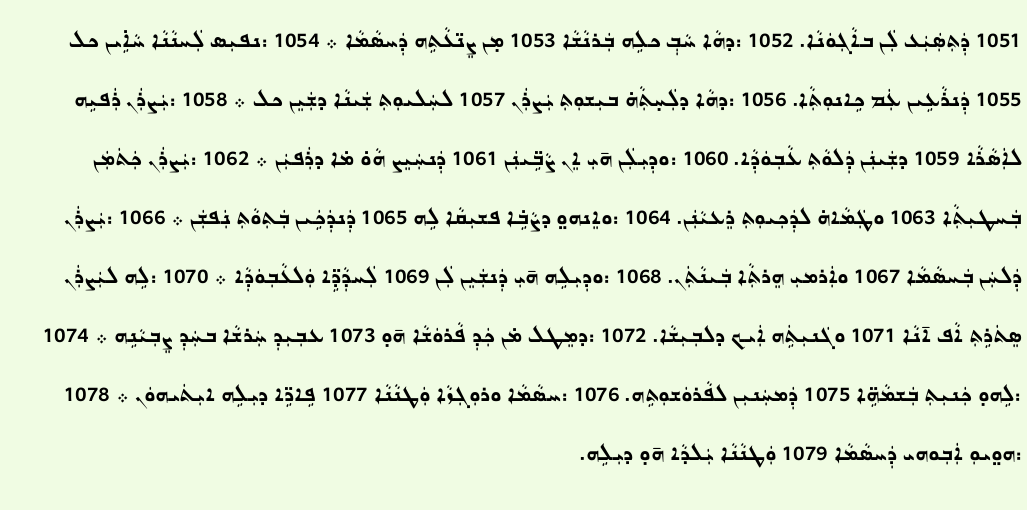1051 ܕܲܬܼܣܲܝܲܥ ܠܲܢ ܒܐܵܓܼܘܿܢܵܐ. 1052 :ܕܗܵܐ ܚܵܒܼ݂ ܟܠܹܗ ܒܲܪܢܵܫܵܐ 1053 ܡ̣ܢ ܨܸܢ̈ܥܵܬܹܗ ܕܲܚܣܵܡܵܐ ܀ 1054 :ܢܦܝܼܣ ܠܲܚܢܵܢܵܐ ܚܵܐܹ̇ܝܢ ܟܠ 1055 ܕܲܢܪܵܥܹܝܢ ܥܲܡ ܟܹܐܢܘܼܬܼܵܐ. 1056 :ܕܗܵܐ ܕܠܲܚ̣ܬܼܵܗ̇ ܒܝܼܫܘܼܬܼ ܝܲܨܪܲܢ 1057 ܠܚܲܠܝܘܼܬܼ ܫܲܝܢܵܐ ܕܫܲܝܸܢ ܟܠ ܀ 1058 :ܝܲܨܪܲܢ ܪܲܦܝܹܗ ܠܐܲܣܵܪܵܐ 1059 ܕܫܲܝܢܲܢ ܕܲܠܘܵܬܼ ܥܵܒܼܘܿܕܼܵܐ. 1060 :ܘܕܼܝܼܠܲܢ ܗ̄ܝܼ ܐܸܢ ܨܵܒܹ̈ܝܢܲܢ 1061 ܕܲܢܚܲܝܸܨ ܗܵܘ̇ ܡ̇ܐ ܕܪܲܦܝܲܢ ܀ 1062 :ܝܲܨܪܲܢ ܟܲܬܿܡܲܢ ܒܲܚܛܝܼܬܼܵܐ 1063 ܘܛܲܡܵܐܗ̇ ܠܕܲܟܼܝܘܼܬܼ ܪܸܥܝܵܢܲܢ. 1064 :ܘܐܸܢܗܘ̤ ܕܨܵܒܹ̇ܐ ܦܫܝܼܩܵܐ ܠܹܗ 1065 ܕܲܢܕܲܟܹܿܝܢ ܒܲܬܼܘܵܬܼ ܢܲܦܫܲܢ ܀ 1066 :ܝܲܨܪܲܢ ܕܲܠܚܲܢ ܒܲܚܣܵܡܵܐ 1067 ܘܐܲܪܡܝܼ ܗܸܪܬܼܵܐ ܒܲܝܢܵܬܲܢ. 1068 :ܘܕܼܝܼܠܹܗ ܗ̄ܝܼ ܕܲܢܫܲܝܸܢ ܠܲܢ 1069 ܠܲܚܕܼܵܕܹ̈ܐ ܘܲܠܥܵܒܼܘܿܕܼܵܐ ܀ 1070 :ܠܹܗ ܠܝܲܨܪܲܢ ܣܸܬܿܪܹܬܼ ܐܵܦ ܐ̄ܢܵܐ 1071 ܘܓܿܢܝܼܬܹܿܗ ܐܲܝܟ ܕܠܒܼܝܼܫܵܐ. 1072 :ܕܡܸܛܠ ܡ̇ܢ ܟܲܕܼ ܦܵܪܘܿܫܵܐ ܗ̄ܘ̣ 1073 ܥܒܼܝܼܕܼ ܚܲܪܫܵܐ ܒܚܲܕܼ ܨܸܒܼܝܵܢܹܗ ܀ 1074 :ܠܹܗܘ̣ ܟܲܢܝܼܬܼ ܒܲܫܡܵܗܹ̈ܐ 1075 ܕܲܡܚܲܢܝܼܢ ܠܦܵܪܘܿܫܘܼܬܹܗ. 1076 :ܚܣܵܡܵܐ ܘܪܘܼܓܼܙܵܐ ܘܲܛܢܵܢܵܐ 1077 ܦܹܐܪܹ̈ܐ ܕܝܼܠܹܗ ܐܝܼܬܿܝܗܘܿܢ ܀ 1078 :ܗܘ̤ܝܘܼ ܐܲܒܼܘܗܝ ܕܲܚܣܵܡܵܐ 1079 ܘܲܛܢܵܢܵܐ ܝܲܠܕܵܐ ܗ̄ܘ̣ ܕܝܼܠܹܗ.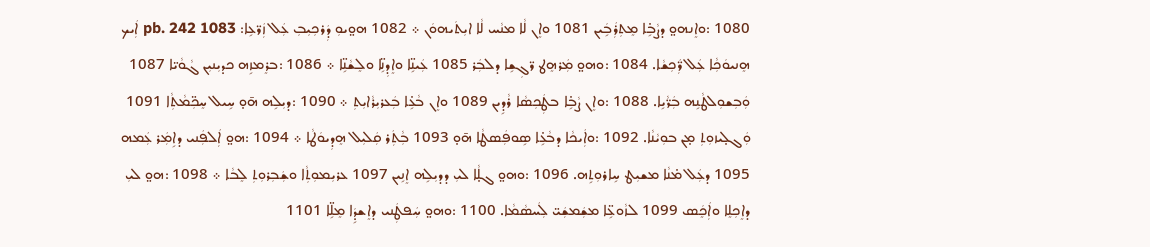1080 :ܘܐܸܢܗܘ̤ ܕܨܵܒܹ̇ܐ ܡܸܬܼܪܲܒܹܿܝܢ 1081 ܘܐܸܢ ܠܵܐ ܡܢܵܚ ܠܵܐ ܐܝܼܬܿܝܗܘܿܢ ܀ 1082 ܗܘ̤ܝܘܼ ܕܲܪܟܼܝܼܒܼ ܥܲܠ ܙܲܪ̈ܥܹܐ: pb. 242 1083 ܐܲܝܟ ܗܸܢܝܘܿܟܼܵܐ ܥܲܠ ܪ̈ܲܟܼܫܵܐ. 1084 :ܘܗܘ̤ ܡܲܪܗܸܛ ܪ̈ܓܼܫܹܐ ܕܠܒܲܪ 1085 ܥܲܝܢܹ̈ܐ ܘܐܸܕܼܢܹ̈ܐ ܘܠܸܫܵܢܹ̈ܐ ܀ 1086 :ܒܪܸܡܙܹܗ ܟܕܝܼܢܝܼܢ ܓܵܘܵܝ̈ܐ 1087 ܘܲܒܼܫܘܼܠܛܵܢܹܗ ܒܲܪ̈ܵܝܹܐ. 1088 :ܘܐܸܢ ܨܵܒܹ̇ܐ ܒܛܲܟܼܣܵܐ ܪܵܕܹܝܢ 1089 ܘܐܸܢ ܒܵܥܹ̇ܐ ܒܲܥܪܝܼܪܵܐܝܼܬܼ ܀ 1090 :ܕܝܼܠܹܗ ܗ̄ܘ̣ ܚܹܝܠ ܚܸܟܼ̈ܡܵܬܼܵܐ 1091 ܘܲܓܠ̣ܝܙܘܼܬܼ ܡ̣ܢ ܒܘܼܝܵܢܵܐ. 1092 :ܘܐܲܝܟܵܐ ܕܒܵܥܹ̇ܐ ܣܹܘܦܲܣܛܵܐ ܗ̄ܘ̣ 1093 ܒܼܵܬܲܪ ܩܲܠܝܼܠ ܗܸܕܼܝܘܿܛܵܐ ܀ 1094 :ܗܘ̤ ܐܲܠܦܲܢܝ ܕܐܹܡܲܪ ܥܲܡܗ 1095 ܕܥܲܠ ܡ̇ܢܵܐ ܡܫܝܼܛ ܚܹܐܪܘܼܬܹܗ. 1096 :ܘܗܘ̤ ܓܠ̣ܵܐ ܠܝܼ ܕܕܝܼܠܹܗ ܐܸܢܹܝܢ 1097 ܥܪܝܼܡܘܼܬܼܵܐ ܘܫܲܒܼܪܘܼܬܼ ܠܸܒܵܐ ܀ 1098 :ܗܘ̤ ܠܝܼ ܕܐܸܟܼܠܸܐ ܘܐܲܟܸܿܣ 1099 ܠܙܵܘܥܹ̈ܐ ܡܫܲܡܫܲܝ̈ ܠܲܚܣܵܡܵܐ. 1100 :ܘܗܘ̤ ܚܲܦܛܲܢܝ ܕܐܸܫܕܹܿܐ ܡܸܠܹ̈ܐ 1101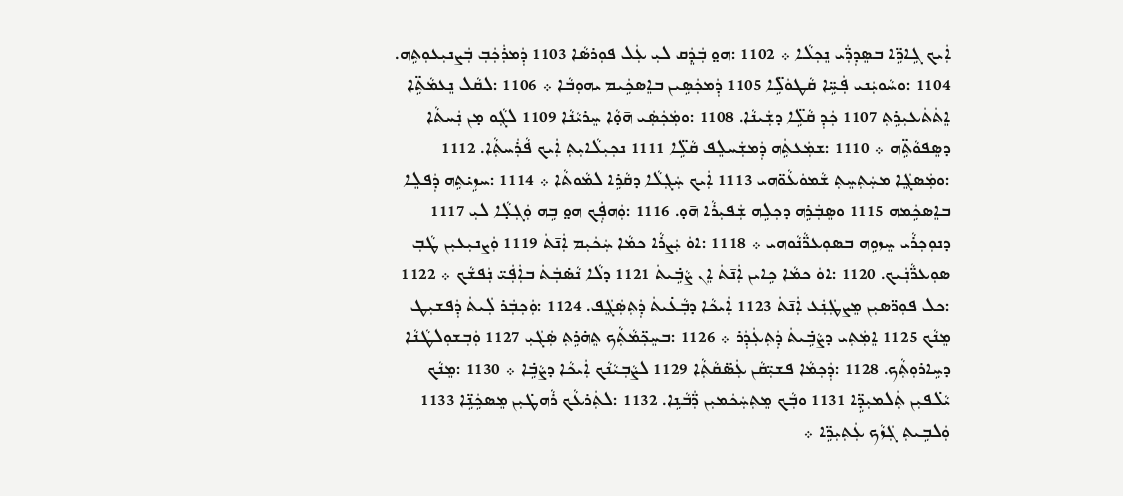ܐܲܝܟ ܓܹܐܪܹ̈ܐ ܒܣܸܕܼܪ̈ܲܝ ܢܸܟܼܠܵܐ ܀ 1102 :ܗܘ̤ ܒܲܕܸܿܩ ܠܝܼ ܥܲܠ ܦܘܼܪܣܵܐ 1103 ܕܲܡܪܲܟܲܒܼ ܒܲܨܢܝܼܥܘܼܬܹܗ. 1104 :ܘܚܵܘܝܲܢܝ ܦܲܚܹ̈ܐ ܩܵܛܘܿܠܹ̈ܐ 1105 ܕܲܡܟܲܣܹܝܢ ܒܐܸܣܟܹܿܝܡ ܝܗܘܼܒܵܐ ܀ 1106 :ܠܩܵܠ ܢܸܥܡܵܬܹ̈ܐ ܐܸܬܿܬܿܥܝܼܪܹܬܼ 1107 ܟܲܕܼ ܩܵܠܹ̈ܐ ܕܫܲܝܢܵܐ. 1108 :ܘܡܲܟܲܣܲܝ ܗ̄ܘ̣ܵܐ ܚܸܪܝܵܢܵܐ 1109 ܠܓܼܵܘ ܡ̣ܢ ܢܲܚܬܵܐ ܕܣܸܦܘܵܬܹ̈ܗ ܀ 1110 :ܫܡܲܥܬܹܿܗ ܕܲܡܫܲܚܠܸܦ ܩܵܠܹ̈ܐ 1111 ܢܟܼܝܼܠܵܐܝܼܬܼ ܐܲܝܟ ܦܵܪܲܚܬܼܵܐ. 1112 :ܘܡܲܣܓܸܿܐ ܡܚܲܬܼܚܸܬܼ ܫܵܡܘܿܥܵܘ̈ܗܝ 1113 ܐܲܝܟ ܚܲܓܼܠܵܐ ܕܩܵܪܹܐ ܠܡܵܘܬܵܐ ܀ 1114 :ܚܙܹܝ̇ܬܹܗ ܕܲܦܠܸܐ ܒܐܸܣܟܹܿܡܗ 1115 ܘܣܸܒܲܪܹܗ ܕܟܼܠܹܗ ܫܲܦܝܼܪܵܐ ܗ̄ܘ̣. 1116 :ܘܲܗܦ݂ܲܟ ܗܘ̤ ܒܹܗ ܘܲܓܼܠ̣ܵܐ ܠܝܼ 1117 ܕܢܘܼܟܼܪܵܝ ܚܸܙܘܹܗ ܒܣܘܼܥܪ̈ܵܢܵܘܗܝ ܀ 1118 :ܐܘܿ ܝܲܨܪܵܐ ܟܡܵܐ ܚܲܟܿܝܼܡ ܐܲܢ̄ܬܿ 1119 ܘܲܨܢܝܼܥܝܼܢ ܛܵܒܼ ܣܘܼܥܪ̈ܵܢܲܝܟ. 1120 :ܐܘܿ ܟܡܵܐ ܟܹܐܝܢ ܐܲܢ̄ܬܿ ܐܸܢ ܨܵܒܹ̇ܝܬܿ 1121 ܕܠܵܐ ܢܵܣ̇ܒܲܬܿ ܒܐܲܦܲܝ̈ ܢܲܦܫܵܟ ܀ 1122 :ܟܠ ܦܘܼܪ̈ܣܝܼܢ ܡܸܨܛܲܢܲܥ ܐܲܢ̄ܬܿ 1123 ܐܲܝܟܵܐ ܕܒܼܵܥ̇ܝܬܿ ܕܲܬܼܣܲܓܸܿܦ. 1124 :ܘܲܟܼܒܲܪ ܠܲܝܬܿ ܕܲܦܫܝܼܛ ܡܸܢܵܟ 1125 ܐܸܡܲܬܼܝ ܕܨܵܒܹ̇ܝܬܿ ܕܲܬܼܥܲܕܲܪ ܀ 1126 :ܒܚܸܟܼ̈ܡܵܬܼܵܟ ܬܸܗ̇ܪܹܬܼ ܣܲܓܿܝܼ 1127 ܘܲܒܼܫܘܼܠܛܵܢܵܐ ܕܚܹܐܪܘܼܬܼܵܟ. 1128 :ܕܲܟܼܡܵܐ ܦܫܝܼ̈ܩܵܢ ܥܲܣ̈ܩܵܬܼܵܐ 1129 ܠܨܵܒܼܝܵܢܵܟ ܐܲܝܟܵܐ ܕܨܵܒܹ̇ܐ ܀ 1130 :ܡܸܢܵܟ ܝܵܠ̇ܦܝܼܢ ܬܲܠܡܝܼܕܹ̈ܐ 1131 ܘܒܼܵܟ ܡܸܬܼܚܲܟܿܡܝܼܢ ܪ̈ܲܒܵܢܹܐ. 1132 :ܠܬܲܪܥܵܟ ܪܵܗܛ̇ܝܼܢ ܡܸܣܟܹܿܢܹ̈ܐ 1133 ܘܲܠܒܹܝܬܼ ܓܲܙܵܟ ܥܲܬܼܝܼܪܹ̈ܐ ܀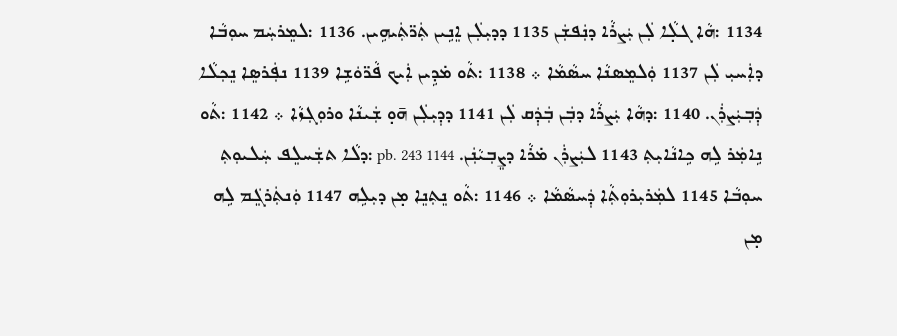1134 :ܗܵܐ ܓܠ̣ܵܐ ܠܲܢ ܝܲܨܪܵܐ ܕܢܲܦܫܲܢ 1135 ܕܕܝܼܠܲܢ ܐܸܢܹܝܢ ܬܲܪ̈ܬܲܝܗܹܝܢ. 1136 :ܠܡܸܪܚܲܡ ܚܘܼܒܵܐ ܕܐܲܚܝܼ ܠܲܢ 1137 ܘܲܠܡܸܣܢܵܐ ܚܣܵܡܵܐ ܀ 1138 :ܬܵܘ ܡ̇ܕܹܝܢ ܐܲܝܟ ܦܵܪ̈ܘܿܫܹܐ 1139 ܢܦܲܪܣܸܐ ܢܸܟܼܠܵܐ ܕܲܒܼܝܲܨܪܲܢ. 1140 :ܕܗܵܐ ܝܲܨܪܵܐ ܕܒܲܢ ܒܲܕܲܩ ܠܲܢ 1141 ܕܕܼܝܼܠܲܢ ܗ̄ܘ̣ ܫܲܝܢܵܐ ܘܪܘܼܓܼܙܵܐ ܀ 1142 :ܬܵܘ ܢܹܐܡܲܪ ܠܹܗ ܟܹܐܢܵܐܝܼܬܼ 1143 ܠܝܲܨܪܲܢ ܡ̇ܪܵܐ ܕܨܸܒܼܝܵܢܲܢ. pb. 243 1144 :ܕܠܵܐ ܬܫܲܚܠܸܦ ܚܲܠܝܘܼܬܼ ܚܘܼܒܵܐ 1145 ܠܡܲܪܝܼܪܘܼܬܼܵܐ ܕܲܚܣܵܡܵܐ ܀ 1146 :ܬܵܘ ܢܸܬܼܢܸܐ ܡ̣ܢ ܕܝܼܠܹܗ 1147 ܘܲܢܬܲܪܓܸܿܡ ܠܹܗ ܡ̣ܢ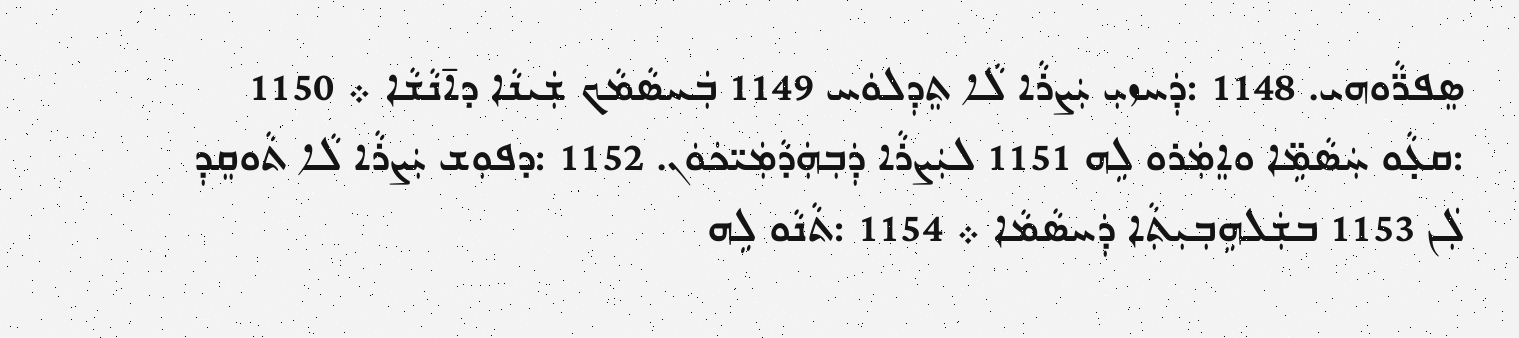ܣܸܦܪ̈ܵܘܗܝ. 1148 :ܕܲܚܙܝܼ ܝܲܨܪܵܐ ܠܵܐ ܬܸܕܼܠܘܿܚ 1149 ܒܲܚܣܵܡܵܟ ܫܲܝܢܵܐ ܕܐ̄ܢܵܫܵܐ ܀ 1150 :ܩܥ̣ܵܘ ܚܲܣܵܡܹ̈ܐ ܘܐܸܡܲܪܘ ܠܹܗ 1151 ܠܝܲܨܪܵܐ ܕܲܒܼܗܲܕܵܡܲܝ̈ܟܿܘܿܢ. 1152 :ܕܦܘܼܫ ܝܲܨܪܵܐ ܠܵܐ ܬܵܘܩܸܕܼ ܠܲܢ 1153 ܒܫܲܠܗܹܒܼܝܼܬܼܵܐ ܕܲܚܣܵܡܵܐ ܀ 1154 :ܬܵܢܵܘ ܠܹܗ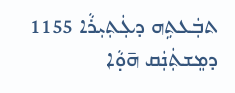ܬܒܲܥܬܹܗ ܕܥܲܬܼܝܼܪܵܐ 1155 ܕܡܸܫܬܲܢܲܩ ܗ̄ܘ̣ܵܐ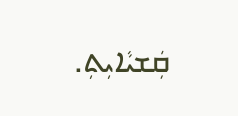ܩܲܫܝܵܐܝܼܬܼ.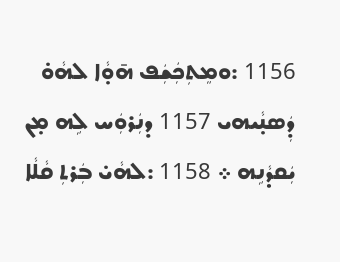1156 :ܘܡܸܬܼܟܲܫܲܦ ܗ̄ܘ̣ܵܐ ܠܗܵܘ̇ ܕܲܣܢ̣ܵܝܗܝ 1157 ܕܢܲܪܘܲܚ ܠܹܗ ܡ̣ܢ ܝܲܩܕܵܢܹܗ ܀ 1158 :ܠܗܵܝ̇ ܒܲܪܬܼ ܩܵܠܵܐ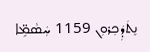ܢܸܬܿܕܲܟܼܪܘܼܢ 1159 ܚܲܣܵܡܹ̈ܐ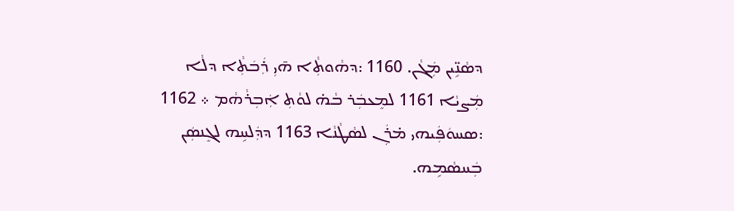ܕܣܵܢܹ̈ܝܢ ܡܲܓܵܢ. 1160 :ܕܗܵܘܬܼܵܐ ܗ̄ܝܼ ܪܲܒܿܬܼܵܐ ܕܠܵܐ ܡܲܨܝܵܐ 1161 ܠܡܸܥܒܲܪ ܒܵܗ̇ ܠܘܵܬܼ ܐܲܒܼܪܵܗܵܡ ܀ 1162 :ܣܚܘܿܦܲܝܗܝ ܡ̇ܪܲܢ ܠܣܵܛܵܢܵܐ 1163 ܕܕܲܠܚܹܗ ܠܓܸܢܣܲܢ ܒܲܚܣܵܡܹܗ.